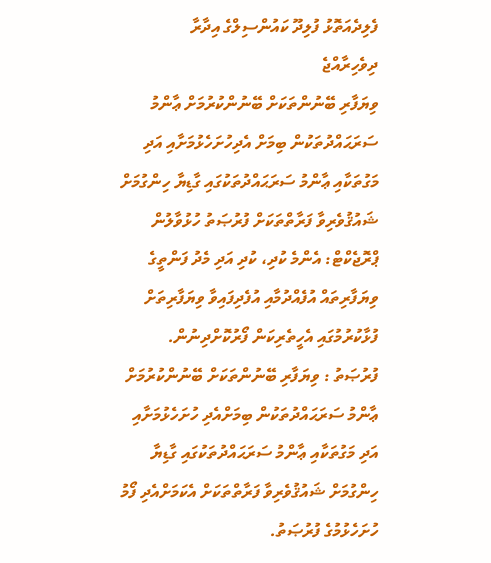ފެލިދެއަތޮޅު ފުލިދޫ ކައުންސިލްގެ އިދާރާ
ދިވެހިރާއްޖެ
ވިޔަފާރި ބޭނުންތަކަށް ބޭނުންކުރުމަށް ޢާންމު ސަރަޙައްދުތަކުން ބިމަށް އެދިހުށަހެޅުމަށާއި އަދި މަގުތަކާއި ޢާންމު ސަރަޙައްދުތަކުގައި ގާޑިޔާ ހިންގުމަށް ޝައުޤުވެރިވާ ފަރާތްތަކަށް ފުރުޞަތު ހުޅުވާލުން
ޕްރޮޖެކްޓް: އެންމެ ކުދި، ކުދި އަދި މެދު ފަންތީގެ ވިޔަފާރިތައް އުފެއްދުމާއި އުފެދިފައިވާ ވިޔަފާރިތަށް ފުޅާކުރުމުގައި އެހީތެރިކަން ފޯރުކޮށްދިނުން.
ފުރުޞަތު : ވިޔަފާރި ބޭނުންތަކަށް ބޭނުންކުރުމަށް ޢާންމު ސަރަޙައްދުތަކުން ބިމަށްއެދި ހުށަހެޅުމަށާއި އަދި މަގުތަކާއި ޢާންމު ސަރަޙައްދުތަކުގައި ގާޑިޔާ ހިންގުމަށް ޝައުޤުވެރިވާ ފަރާތްތަކަށް އެކަމަށްއެދި ފޯމު ހުށަހެޅުމުގެ ފުރުޞަތު.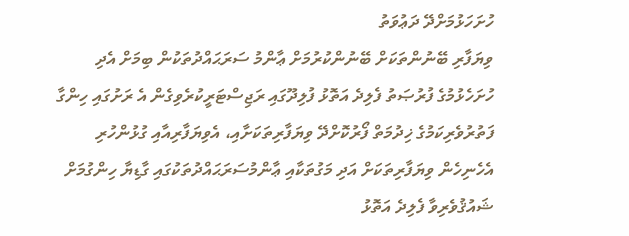ހުށަހަޅުމަށްދޭ ދަޢުވަތު
ވިޔަފާރި ބޭނުންތަކަށް ބޭނުންކުރުމަށް ޢާންމު ސަރަޙައްދުތަކުން ބިމަށް އެދި ހުށަހެޅުމުގެ ފުރުޞަތު ފެލިދެ އަތޮޅު ފުލިދޫގައި ރަޖިސްޓަރީކުރެވިގެން އެ ރަށުގައި ހިންގާ ފަތުރުވެރިކަމުގެ ޚިދުމަތް ފޯރުކޮށްދޭ ވިޔަފާރިތަކަށާއި، އެވިޔަފާރިއާއި ގުޅުންހުރި އެހެނިހެން ވިޔަފާރިތަކަށް އަދި މަގުތަކާއި ޢާންމުސަރަޙައްދުތަކުގައި ގާޑިޔާ ހިންގުމަށް ޝައުޤުވެރިވާ ފެލިދެ އަތޮޅު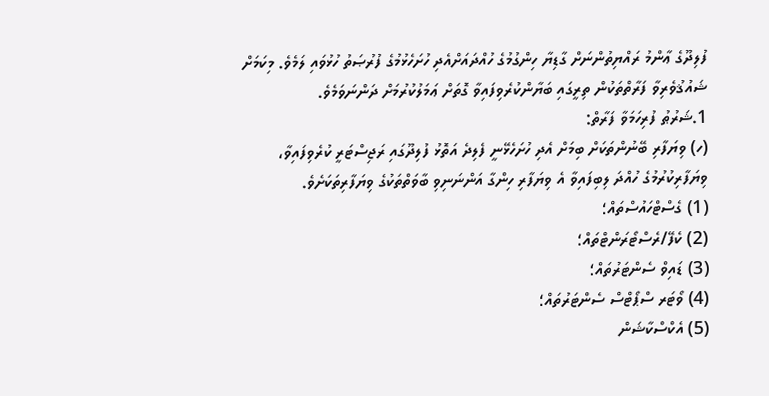ފުލިދޫގެ ޢާންމު ރައްޔިތުންނަށް ގާޑިޔާ ހިންގުމުގެ ހުއްދައަށްއެދި ހުށަހެޅުމުގެ ފުރުޞަތު ހުޅުވައި ލަމެވެ. މިކަމަށް ޝައުޤުވެރިވާ ފަރާތްތަކުން ތިރީގައި ބަޔާންކުރެވިފައިވާ ގޮތަށް ޢަމަލުކުރުމަށް ދަންނަވަމެވެ.
1.ޝަރުޠު ފުރިހަމަވާ ފަރާތް:
(ހ) ވިޔަފާރި ބޭނުންތަކަށް ބިމަށް އެދި ހުށަހެޅޭނީ ފެލިދެ އަތޮޅު ފުލިދޫގައި ރަޖިސްޓަރީ ކުރެވިފައިވާ، ވިޔަފާރިކުރުމުގެ ހުއްދަ ލިބިފައިވާ އެ ވިޔަފާރި ހިންގާ އަންނަނިވި ބާވަތްތަކުގެ ވިޔަފާރިތަކަށެވެ.
(1) ގެސްޓްހައުސްތައް؛
(2) ކެފޭ/ރެސްޓޯރަންޓްތައް؛
(3) ޑައިވް ސެންޓަރުތައް؛
(4) ވޯޓަރ ސްޕޯޓްސް ސެންޓަރުތައް؛
(5) އެކްސްކާޝަން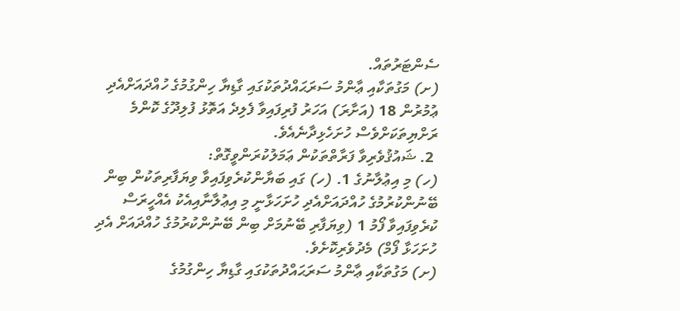ސެންޓަރުތައް.
(ށ) މަގުތަކާއި ޢާންމު ސަރަޙައްދުތަކުގައި ގާޑިޔާ ހިންގުމުގެ ހުއްދައަށްއެދި ޢުމުރުން 18 (އަށާރަ) އަހަރު ފުރިފައިވާ ފެލިދެ އަތޮޅު ފުލިދޫގެ ކޮންމެ ރަށްޔިތަކަށްވެސް ހުށަހެޅިދާނެއެވެ.
 2. ޝައުޤުވެރިވާ ފަރާތްތަކުން ޢަމަލުކުރަންވީގޮތް:
(ހ) މި އިޢުލާނުގެ 1. (ހ) ގައި ބަޔާންކުރެވިފައިވާ ވިޔަފާރިތަކުން ބިން ބޭނުންކުރުމުގެ ހުއްދައަށްއެދި ހުށަހަޅާނީ މި އިޢުލާނާއިއެކު އެއްހީރަސް ކުރެވިފައިވާ ފޯމު 1 (ވިޔަފާރި ބޭނުމަށް ބިން ބޭނުންކުރުމުގެ ހުއްދައަށް އެދި ހުށަހަޅާ ފޯމް) މެދުވެރިކޮށެވެ.
(ށ) މަގުތަކާއި ޢާންމު ސަރަޙައްދުތަކުގައި ގާޑިޔާ ހިންގުމުގެ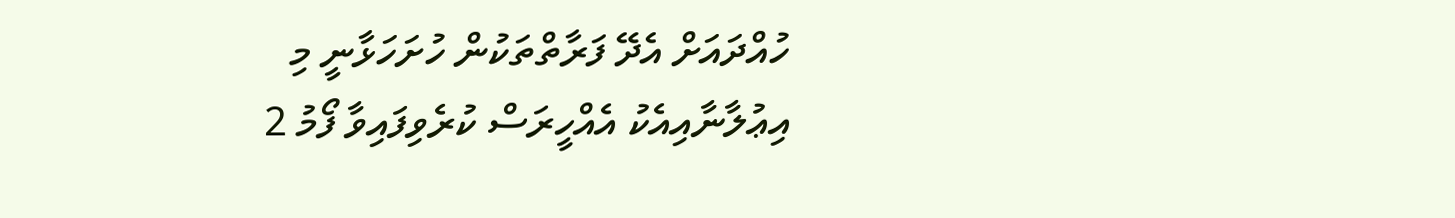ހުއްދައަށް އެދޭ ފަރާތްތަކުން ހުށަހަޅާނީ މި އިޢުލާނާއިއެކު އެއްހީރަސް ކުރެވިފައިވާ ފޯމު 2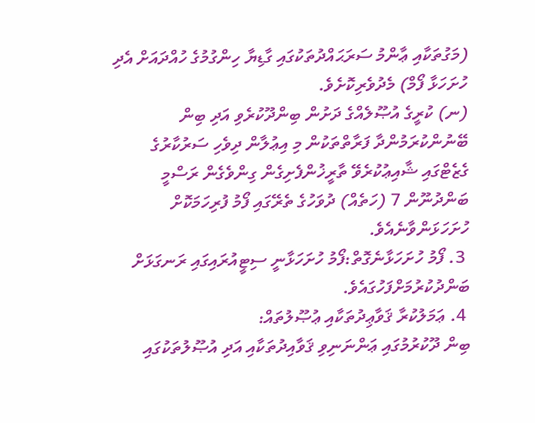(މަގުތަކާއި ޢާންމު ސަރަޙައްދުތަކުގައި ގާޑިޔާ ހިންގުމުގެ ހުއްދައަށް އެދި ހުށަހަޅާ ފޯމް) މެދުވެރިކޮށެވެ.
(ނ) ކުރީގެ އުޞޫލެއްގެ ދަށުން ބިންދޫކުރެވި އަދި ބިން ބޭނުންކުރަމުންދާ ފަރާތްތަކުން މި އިޢުލާން ދިވެހި ސަރުކާރުގެ ގެޒެޓްގައި ޝާއިޢުކުރެވޭ ތާރީޚުންފެށިގެން ގިންވެގެން ރަސްމީ ބަންދުނޫން 7 (ހަތެއް) ދުވަހުގެ ތެރޭގައި ފޯމު ފުރިހަމަކޮށް ހުށަހަޅަންވާނެއެވެ.
 3. ފޯމު ހުށަހަޅާނެގޮތް:ފޯމު ހުށަހަޅާނީ ސިޓީއުރައިގައި ރަނގަޅަށް ބަންދުކުރުމަށްފަހުގައެވެ.
 4. ޢަމަލުކުރާ ޤަވާޢިދުތަކާއި ޢުޞޫލުތައް:
ބިން ދޫކުރުމުގައި ޢަންނަނިވި ޤަވާއިދުތަކާއި އަދި އުޞޫލުތަކުގައި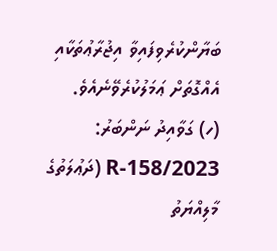ބަޔާންކުރެވިފައިވާ އިޖުރާޢުތަކާއި އެއްގޮތަށް ޢަމަލުކުރެވޭނެއެވެ.
(ހ) ގަވާއިދު ނަންބަރު: 2023/R-158 (ދަޢުލަތުގެ މާލިއްޔަތު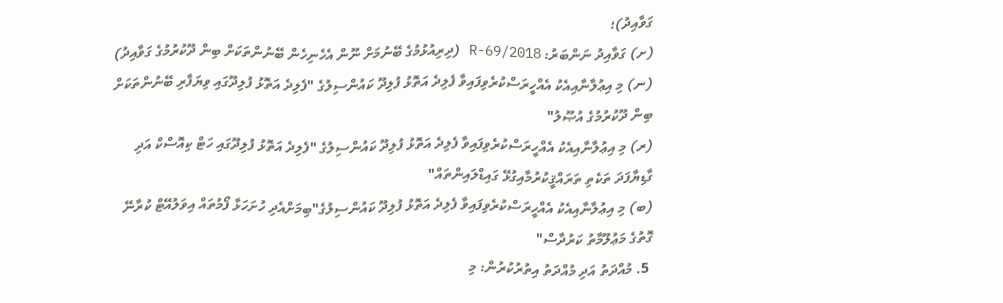ގަވާއިދު)؛
(ށ) ގަވާއިދު ނަންބަރު: 2018/R-69 (ދިރިއުޅުމުގެ ބޭނުމަށް ނޫން އެހެނިހެން ބޭނުންތަކަށް ބިން ދޫކުރުމުގެ ގަވާއިދު)
(ނ) މި އިޢުލާނާއިއެކު އެއްހީރަސްކުރެވިފައިވާ ފެލިދެ އަތޮޅު ފުލިދޫ ކައުންސިލުގެ "ފެލިދެ އަތޮޅު ފުލިދޫގައި ވިޔަފާރި ބޭނުންތަކަށް ބިން ދޫކުރުމުގެ އުޞޫލު"
(ރ) މި އިޢުލާނާއިއެކު އެއްހީރަސްކުރެވިފައިވާ ފެލިދެ އަތޮޅު ފުލިދޫ ކައުންސިލުގެ "ފެލިދެ އަތޮޅު ފުލިދޫގައި ހަޓް ކިއޮސްކް އަދި ގާޑިޔާފަދަ ތަކެތި ތަރައްޤީކުރުމާއިގުޅޭ ގައިޑްލައިންތައް"
(ބ) މި އިޢުލާނާއިއެކު އެއްހީރަސްކުރެވިފައިވާ ފެލިދެ އަތޮޅު ފުލިދޫ ކައުންސިލުގެ"ބިމަށްއެދި ހުށަހަޅާ ފޯމުތައް އިވަލުއޭޓް ކުރާނޭ ގޮތުގެ މަޢުލޫމާތު ކަރުދާސް"
 5. މުއްދަތު އަދި މުއްދަތު އިތުރުކުރުން: މި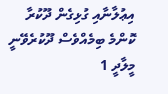އިޢުލާނާއި ގުޅިގެން ދޫކުރާ ކޮންމެ ބިމެއްވެސް ދޫކުރެވޭނީ މީލާދީ 1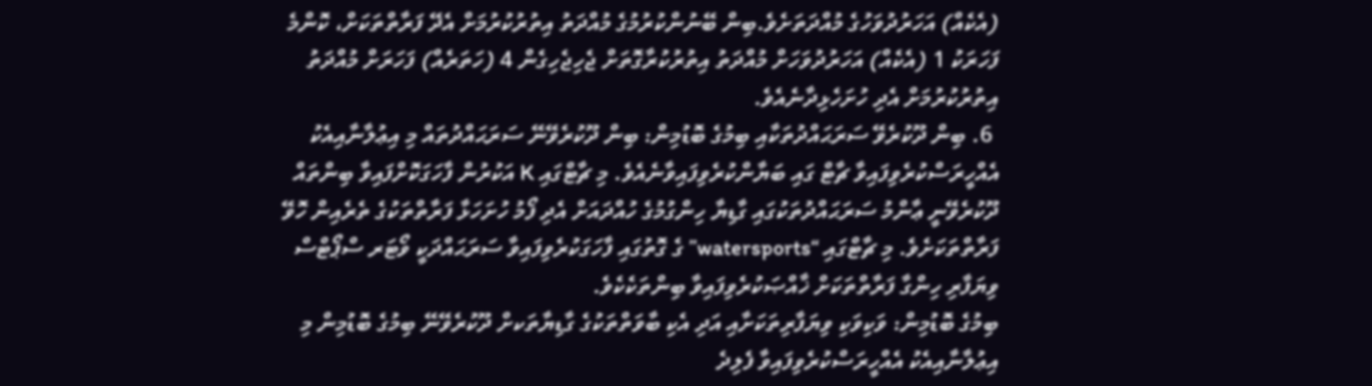(އެކެއް) އަހަރުދުވަހުގެ މުއްދަތަށެވެ.ބިން ބޭނުންކުރުމުގެ މުއްދަތު އިތުރުކުރުމަށް އެދޭ ފަރާތްތަކަށް، ކޮންމެ ފަހަރަކު 1 (އެކެއް) އަހަރުދުވަހަށް މުއްދަތު އިތުރުކުރާގޮތަށް ޖެހިޖެހިގެން 4 (ހަތަރެއް) ފަހަރަށް މުއްދަތު އިތުރުކުރުމަށް އެދި ހުށަހެޅިދާނެއެވެ.
 6. ބިން ދޫކުރެވޭ ސަރަޙައްދުތަކާއި ބިމުގެ ބޮޑުމިން: ބިން ދޫކުރެވޭނޭ ސަރަޙައްދުތައް މި އިޢުލާނާއިއެކު އެއްހީރަސްކުރެވިފައިވާ ޗާޓް ގައި ބަޔާންކުރެވިފައިވާނެއެވެ. މި ޗާޓްގައި K އަކުރުން ފާހަގަކޮށްފައިވާ ބިންތައް ދޫކުރެވޭނީ ޢާންމު ސަރަޙައްދުތަކުގައި ގާޑިޔާ ހިންގުމުގެ ހުއްދައަށް އެދި ފޯމު ހުށަހަޅާ ފަރާތްތަކުގެ ތެރެއިން ހޮވޭ ފަރާތްތަކަށެވެ. މި ޗާޓްގައި “watersports” ގެ ގޮތުގައި ފާހަގަކުރެވިފައިވާ ސަރަޙައްދަކީ ވޯޓަރ ސްޕޯޓްސް ވިޔަފާރި ހިންގާ ފަރާތްތަކަށް ޚާއްޞަކުރެވިފައިވާ ބިންތަކެކެވެ.
ބިމުގެ ބޮޑުމިން: ވަކިވަކި ވިޔަފާރިތަކަށާއި އަދި އެކި ބާވަތްތަކުގެ ގާޑިޔާތަކށް ދޫކުރެވޭނޭ ބިމުގެ ބޮޑުމިން މި އިޢުލާނާއިއެކު އެއްހީރަސްކުރެވިފައިވާ ފެލިދެ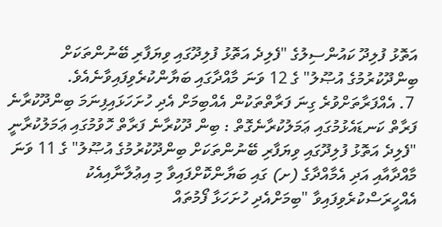އަތޮޅު ފުލިދޫ ކައުންސިލުގެ "ފެލިދެ އަތޮޅު ފުލިދޫގައި ވިޔަފާރި ބޭނުންތަކަށް ބިންދޫކުރުމުގެ އުޞޫލު" ގެ 12 ވަނަ މާއްދާގައި ބަޔާންކުރެވިފައިވާނެއެވެ.
 7. އެއްފަރާތަށްވުރެ ގިނަ ފަރާތްތަކުން އެއްބިމަށް އެދި ހުށަހަޅައިފިނަމަ ބިންދޫކުރާނެ ފަރާތް ކަނޑައެޅުމުގައި ޢަމަލުކުރާނެގޮތް : ބިން ދޫކުރާނެ ފަރާތް ހޮވުމުގައި ޢަމަލުކުރާނީ "ފެލިދެ އަތޮޅު ފުލިދޫގައި ވިޔަފާރި ބޭނުންތަކަށް ބިންދޫކުރުމުގެ އުޞޫލު" ގެ 11 ވަނަ މާއްދާއާއި އަދި އެމާއްދާގެ (ށ) ގައި ބަޔާންކޮށްފައިވާ މި އިޢުލާނާއިއެކު އެއްހީރަސްކުރެވިފައިވާ "ބިމަށްއެދި ހުށަހަޅާ ފޯމުތައް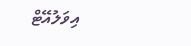އިވަލުއޭޓް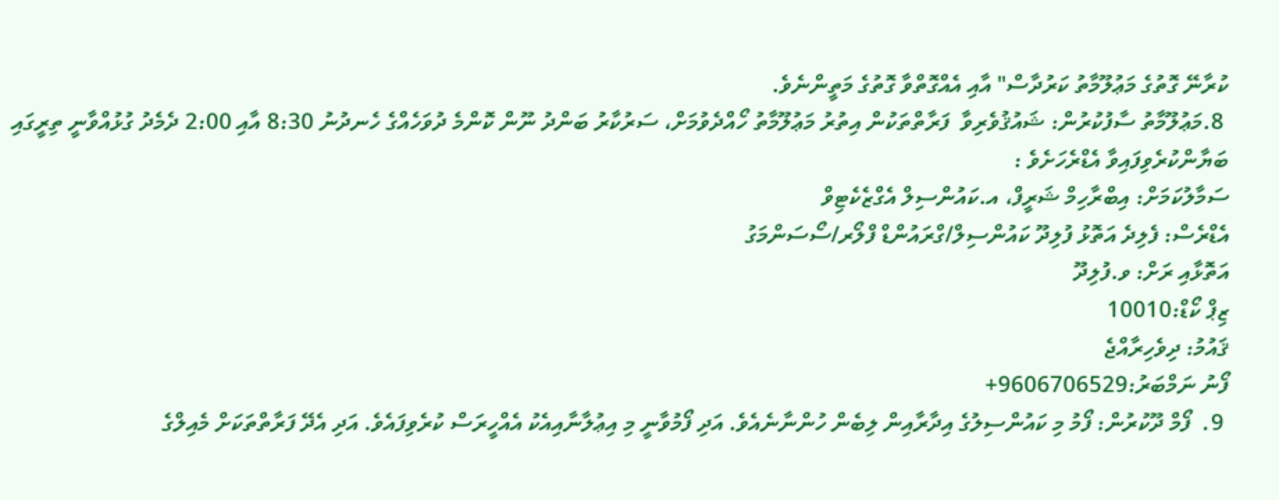ކުރާނޭ ގޮތުގެ މަޢުލޫމާތު ކަރުދާސް" އާއި އެއްގޮތްވާ ގޮތުގެ މަތީންނެވެ.
 8.މަޢުލޫމާތު ސާފުކުރުން: ޝައުޤުވެރިވާ  ފަރާތްތަކުން އިތުރު މަޢުލޫމާތު ހޯއްދެވުމަށް، ސަރުކާރު ބަންދު ނޫން ކޮންމެ ދުވަހެއްގެ ހެނދުނު 8:30 އާއި 2:00 ދެމެދު ގުޅުއްވާނީ ތިރީގައި ބަޔާންކުރެވިފައިވާ އެޑްރެހަށެވެ :
ސަމާލުކަމަށް: އިބްރާހިމް ޝަރީފް، އ.ކައުންސިލް އެގްޒެކެޓިވް
އެޑްރެސް: ފެލިދެ އަތޮޅު ފުލިދޫ ކައުންސިލް/ގްރައުންޑް ފްލޯރ/ސޯސަންމަގު
އަތޮޅާއި ރަށް: ވ.ފުލިދޫ
ޒިޕް ކޯޑް:10010
ޤައުމު: ދިވެހިރާއްޖެ
ފޯނު ނަމްބަރު:9606706529+
 9.  ފޯމް ދޫކުރުން: ފޯމު މި ކައުންސިލުގެ އިދާރާއިން ލިބެން ހުންނާނެއެވެ. އަދި ފޯމުވާނީ މި އިޢުލާނާއިއެކު އެއްހީރަސް ކުރެވިފައެވެ. އަދި އެދޭ ފަރާތްތަކަށް މެއިލްގެ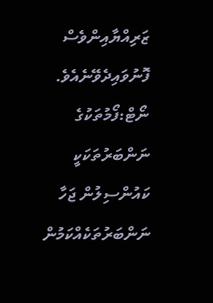ޒަރިއްޔާއިންވެސް ފޮނުވައިދެވޭނެއެވެ.
ނޯޓް:ފޯމުތަކުގެ ނަންބަރުތަކަކީ ކައުންސިލުން ޖަހާ ނަންބަރުތަކެއްކަމުން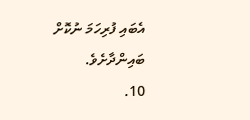އެބައި ފުރިހަމަ ނުކޮށް ބައިންދާށެވެ.
10.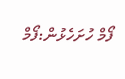ފޯމް ހުށަހެޅުން:ފޯމް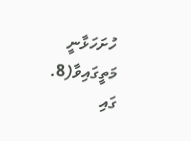ހުށަހަޅާނީ މަތީގައިވާ(8. ގައި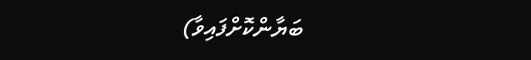ބަޔާންކޮށްފައިވާ)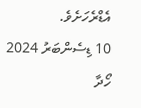އެޑްރެހަށެވެ.
10 ޑިސެންބަރު 2024
ހޯދާ